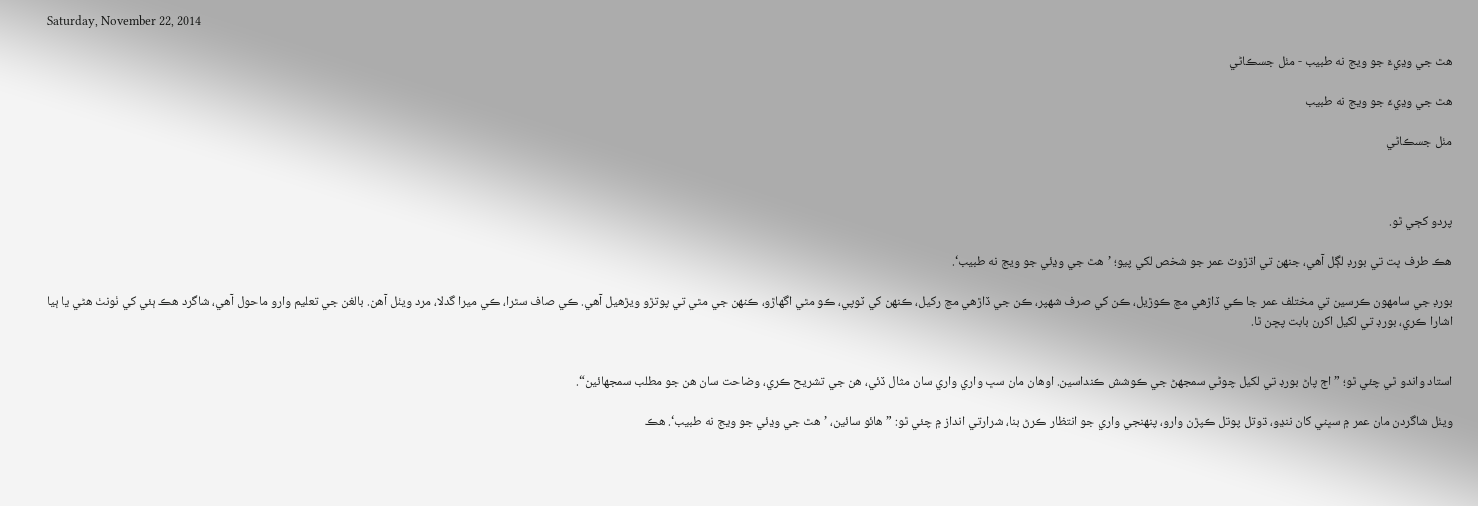Saturday, November 22, 2014

هٿ جي وڍيءَ جو ويڄ نه طبيب - مٺل جسڪاڻي

هٿ جي وڍيءَ جو ويڄ نه طبيب

مٺل جسڪاڻي



پردو کڄي ٿو.

هڪ طرف ڀت تي بورڊ لڳل آهي، جنهن تي اڌڙوٽ عمر جو شخص لکي پيو؛ ’هٿ جي وڍئي جو ويڄ نه طبيب‘.

بورڊ جي سامهون ڪرسين تي مختلف عمر جا ڪي ڏاڙهي مڇ ڪوڙيل، ڪن کي صرف شهپر، ڪن جي ڏاڙهي مڇ رکيل، ڪنهن کي ٽوپي، ڪو مٿي اگهاڙو، ڪنهن جي مٿي تي پوتڙو ويڙهيل آهي. ڪي صاف سٿرا، ڪي ميرا گدلا، مرد ويٺل آهن. بالغن جي تعليم وارو ماحول آهي، شاگرد هڪ ٻئي کي ٺونٺ هڻي يا ٻيا اشارا ڪري، بورڊ تي لکيل اکرن بابت پڇن ٿا.


استاد واندو ٿي چئي ٿو؛ ”اڄ پاڻ بورڊ تي لکيل چوڻي سمجهڻ جي ڪوشش ڪنداسين. اوهان مان سڀ واري واري سان مثال ڏئي، هن جي تشريح ڪري، وضاحت سان هن جو مطلب سمجهائين“.

ويٺل شاگردن مان عمر ۾ سڀني کان ننڍو، ڌوتل پوتل ڪپڙن وارو، پنهنجي واري جو انتظار ڪرڻ بنا، شرارتي انداز ۾ چئي ٿو: ”هائو سائين، ’هٿ جي وڍئي جو ويڄ نه طبيب‘. هڪ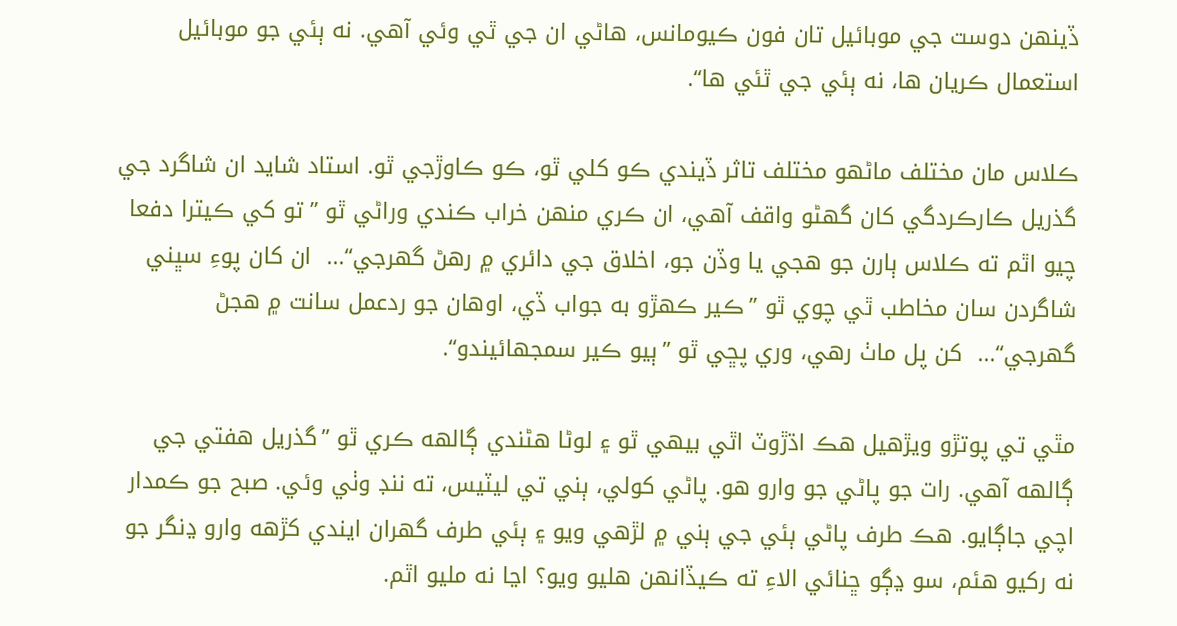ڏينهن دوست جي موبائيل تان فون ڪيومانس، هاڻي ان جي ٿي وئي آهي. نه ٻئي جو موبائيل استعمال ڪريان ها، نه ٻئي جي ٿئي ها“.

ڪلاس مان مختلف ماڻهو مختلف تاثر ڏيندي ڪو کلي ٿو، ڪو ڪاوڙجي ٿو. استاد شايد ان شاگرد جي گذريل ڪارڪردگي کان گهڻو واقف آهي، ان ڪري منهن خراب ڪندي وراڻي ٿو ”تو کي ڪيترا دفعا چيو اٿم ته ڪلاس ٻارن جو هجي يا وڏن جو، اخلاق جي دائري ۾ رهڻ گهرجي“...  ان کان پوءِ سڀني شاگردن سان مخاطب ٿي چوي ٿو ”ڪير ڪهڙو به جواب ڏي، اوهان جو ردعمل سانت ۾ هجڻ گهرجي“...  کن پل ماٺ رهي، وري پڇي ٿو ”ٻيو ڪير سمجهائيندو“.

مٿي تي پوتڙو ويڙهيل هڪ اڌڙوٽ اٿي بيهي ٿو ۽ لوڻا هڻندي ڳالهه ڪري ٿو ”گذريل هفتي جي ڳالهه آهي. رات جو پاڻي جو وارو هو. پاڻي کولي، ٻني تي ليٽيس، ته ننڊ وٺي وئي. صبح جو ڪمدار اچي جاڳايو. هڪ طرف پاڻي ٻئي جي ٻني ۾ لڙهي ويو ۽ ٻئي طرف گهران ايندي کڙهه وارو ڍنگر جو نه رکيو هئم، سو ڍڳو ڇنائي الاءِ ته ڪيڏانهن هليو ويو؟ اڃا نه مليو اٿم.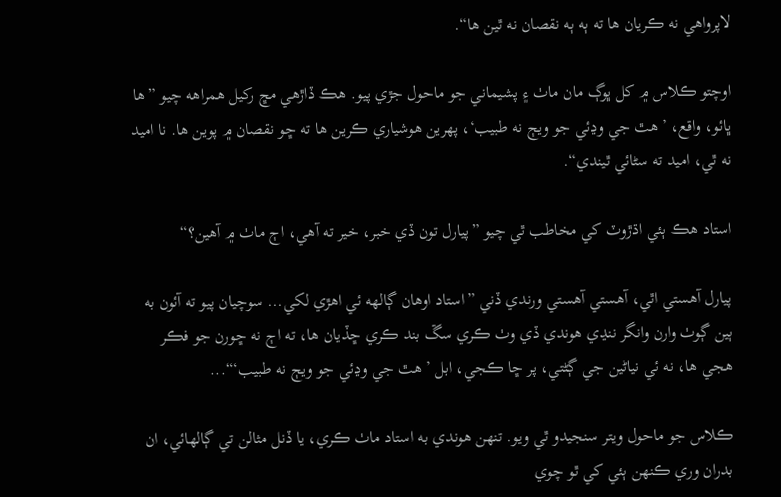لاپرواهي نه ڪريان ها ته ٻه ٻه نقصان نه ٿين ها“.

اوچتو ڪلاس ۾ کل ڀوڳ مان ماٺ ۽ پشيماني جو ماحول جڙي پيو. هڪ ڏاڙهي مڇ رکيل همراهه چيو ”ها ڀائو، واقع، ’هٿ جي وڍئي جو ويڄ نه طبيب‘، پهرين هوشياري ڪرين ها ته ڇو نقصان ۾ پوين ها. نا اميد نه ٿي، اميد ته سڻائي ٿيندي“.

استاد هڪ ٻئي اڌڙوٽ کي مخاطب ٿي چيو ”پيارل تون ڏي خبر، خير ته آهي، اڄ ماٺ ۾ آهين؟“

پيارل آهستي اٿي، آهستي آهستي ورندي ڏني ”استاد اوهان ڳالهه ئي اهڙي لکي... سوچيان پيو ته آئون به ٻين ڳوٺ وارن وانگر ننڍي هوندي ڏي وٺ ڪري سڱ بند ڪري ڇڏيان ها، ته اڄ نه ڇورن جو فڪر هجي ها، نه ئي نياڻين جي ڳڻتي، پر ڇا ڪجي، ابل ’هٿ جي وڍئي جو ويڄ نه طبيب‘“...

ڪلاس جو ماحول ويتر سنجيدو ٿي ويو. تنهن هوندي به استاد ماٺ ڪري، يا ڏنل مثالن تي ڳالهائي، ان بدران وري ڪنهن ٻئي کي ٿو چوي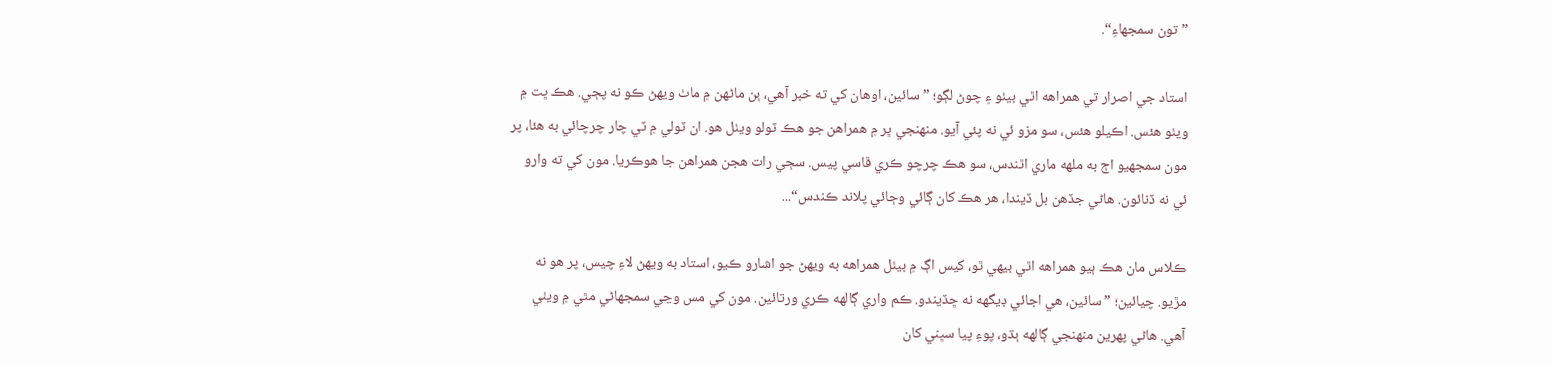”تون سمجهاءِ“.

استاد جي اصرار تي همراهه اٿي بيٺو ۽ چوڻ لڳو؛ ”سائين، اوهان کي ته خبر آهي، ٻن ماڻهن ۾ ماٺ ويهڻ ڪو نه پڄي. هڪ ڀت ۾ ويٺو هئس. اڪيلو هئس، سو مزو ئي نه پئي آيو. منهنجي ڀر ۾ همراهن جو هڪ ٽولو ويٺل هو. ان ٽولي ۾ ٽي چار چرچائي به هئا، پر مون سمجهيو اڄ به ملهه ماري اٿندس، سو هڪ چرچو ڪري ڦاسي پيس. سڄي رات هجن همراهن جا هوڪريا. مون کي ته وارو ئي نه ڏنائون. هاڻي جڏهن بل ڏيندا، هر هڪ کان ڳائي وڄائي پلاند ڪندس“...

ڪلاس مان هڪ ٻيو همراهه اٿي بيهي ٿو، کيس اڳ ۾ بيٺل همراهه به ويهڻ جو اشارو ڪيو، استاد به ويهڻ لاءِ چيس، پر هو نه مڙيو. چيائين؛ ”سائين، هي اجائي ڊيگهه نه ڇڏيندو. ڪم واري ڳالهه ڪري ورتائين. مون کي مس وڃي سمجهاڻي مٿي ۾ ويٺي آهي. هاڻي پهرين منهنجي ڳالهه ٻڌو، پوءِ پيا سڀني کان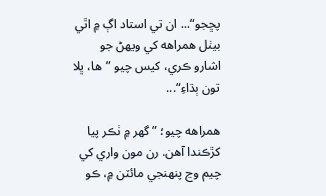پڇجو“... ان تي استاد اڳ ۾ اٿي بيٺل همراهه کي ويهڻ جو اشارو ڪري، کيس چيو ”ها، ڀلا تون ٻڌاءِ“...

همراهه چيو؛ ”گهر ۾ ٺڪر پيا کڙڪندا آهن. رن مون واري کي چيم وڃ پنهنجي مائٽن ۾، ڪو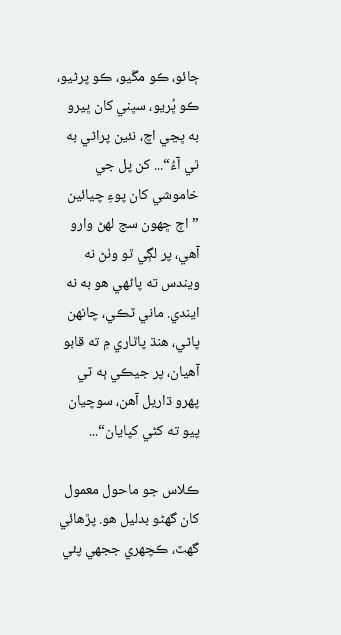ڄائو، ڪو مڱيو، ڪو پرڻيو، ڪو ڀُريو، سڀني کان ڀيرو به ڀڃي اچ، نئين پراڻي به ٿي آءُ“... کن پل جي خاموشي کان پوءِ چيائين ”اڄ ڇهون سج لهڻ وارو آهي، پر لڳي ٿو وٺڻ نه ويندس ته پاڻهي هو به نه ايندي. ماني ٽڪي، چانهن پاڻي، هنڌ پاٿاري ۾ ته قابو آهيان، پر جيڪي ٻه ٽي پهرو ڌاريل آهن، سوچيان پيو ته کڻي کپايان“...

ڪلاس جو ماحول معمول کان گهڻو بدليل هو. پڙهائي گهٽ، ڪچهري ججهي پئي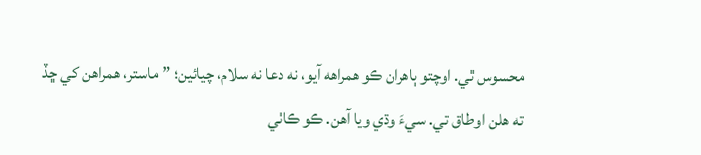محسوس ٿي. اوچتو ٻاهران ڪو همراهه آيو، نه دعا نه سلام، چيائين؛ ”ماستر، همراهن کي ڇڏ ته هلن اوطاق تي. سيءَ وڌي ويا آهن. ڪو ڪاٺي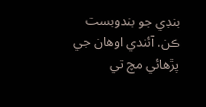بنڊي جو بندوبست ڪن. آئندي اوهان جي پڙهائي مچ تي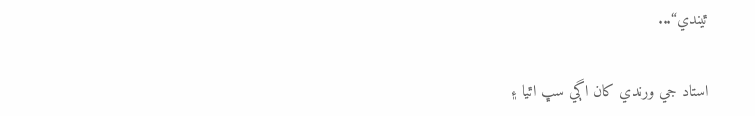ٿيندي“...

استاد جي ورندي کان اڳي سڀ اٿيا ۽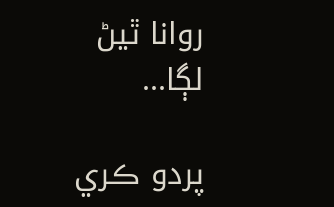روانا ٿيڻ لڳا...

پردو ڪري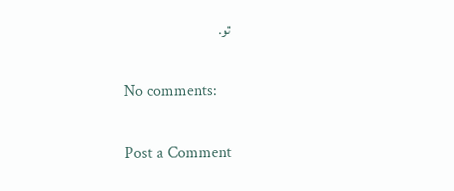ٿو.

No comments:

Post a Comment